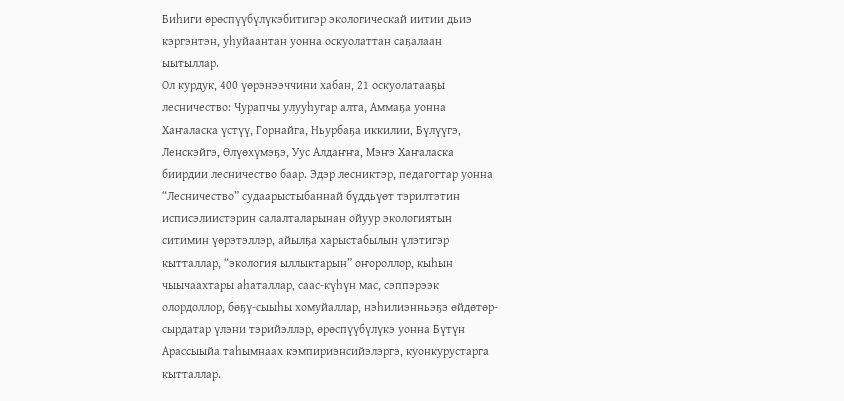Биһиги өрөспүүбүлүкэбитигэр экологическай иитии дьиэ кэргэнтэн, уһуйаантан уонна оскуолаттан саҕалаан ыытыллар.
Ол курдук, 400 үөрэнээччини хабан, 21 оскуолатааҕы лесничество: Чурапчы улууһугар алта, Аммаҕа уонна Хаҥаласка үстүү, Горнайга, Ньурбаҕа иккилии, Бүлүүгэ, Ленскэйгэ, Өлүөхүмэҕэ, Уус Алдаҥҥа, Мэҥэ Хаҥаласка биирдии лесничество баар. Эдэр лесниктэр, педагогтар уонна “Лесничество” судаарыстыбаннай бүддьүөт тэрилтэтин исписэлиистэрин салалталарынан ойуур экологиятын ситимин үөрэтэллэр, айылҕа харыстабылын үлэтигэр кытталлар, “экология ыллыктарын” оҥороллор, кыһын чыычаахтары аһаталлар, саас-күһүн мас, сэппэрээк олордоллор, бөҕү-сыыһы хомуйаллар, нэһилиэнньэҕэ өйдөтөр-сырдатар үлэни тэрийэллэр, өрөспүүбүлүкэ уонна Бүтүн Арассыыйа таһымнаах кэмпириэнсийэлэргэ, куонкурустарга кытталлар.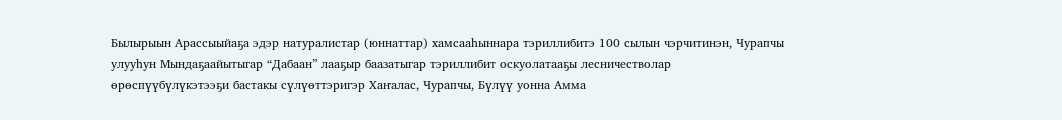Былырыын Арассыыйаҕа эдэр натуралистар (юннаттар) хамсааһыннара тэриллибитэ 100 сылын чэрчитинэн, Чурапчы улууһун Мындаҕаайытыгар “Дабаан” лааҕыр баазатыгар тэриллибит оскуолатааҕы лесничестволар өрөспүүбүлүкэтээҕи бастакы сүлүөттэригэр Хаҥалас, Чурапчы, Бүлүү уонна Амма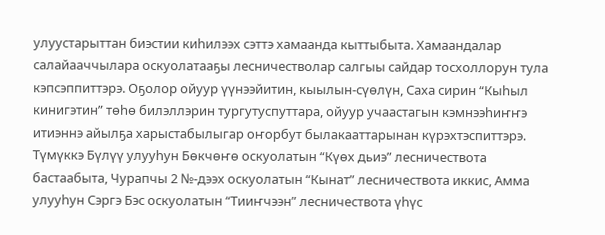улуустарыттан биэстии киһилээх сэттэ хамаанда кыттыбыта. Хамаандалар салайааччылара оскуолатааҕы лесничестволар салгыы сайдар тосхоллорун тула кэпсэппиттэрэ. Оҕолор ойуур үүнээйитин, кыылын-сүөлүн, Саха сирин “Кыһыл кинигэтин” төһө билэллэрин тургутуспуттара, ойуур учаастагын кэмнээһиҥҥэ итиэннэ айылҕа харыстабылыгар оҥорбут былакааттарынан күрэхтэспиттэрэ. Түмүккэ Бүлүү улууһун Бөкчөҥө оскуолатын “Күөх дьиэ” лесничествота бастаабыта, Чурапчы 2 №-дээх оскуолатын “Кынат” лесничествота иккис, Амма улууһун Сэргэ Бэс оскуолатын “Тииҥчээн” лесничествота үһүс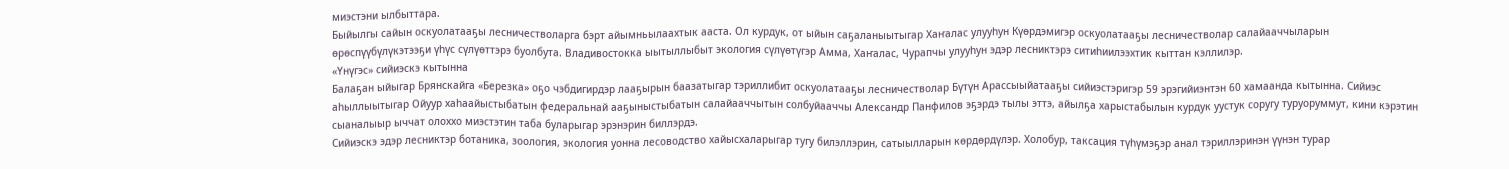миэстэни ылбыттара.
Быйылгы сайын оскуолатааҕы лесничестволарга бэрт айымньылаахтык ааста. Ол курдук, от ыйын саҕаланыытыгар Хаҥалас улууһун Күөрдэмигэр оскуолатааҕы лесничестволар салайааччыларын өрөспүүбүлүкэтээҕи үһүс сүлүөттэрэ буолбута. Владивостокка ыытыллыбыт экология сүлүөтүгэр Амма, Хаҥалас, Чурапчы улууһун эдэр лесниктэрэ ситиһиилээхтик кыттан кэллилэр.
«Үнүгэс» сийиэскэ кытынна
Балаҕан ыйыгар Брянскайга «Березка» оҕо чэбдигирдэр лааҕырын баазатыгар тэриллибит оскуолатааҕы лесничестволар Бүтүн Арассыыйатааҕы сийиэстэригэр 59 эрэгийиэнтэн 60 хамаанда кытынна. Сийиэс аһыллыытыгар Ойуур хаһаайыстыбатын федеральнай ааҕыныстыбатын салайааччытын солбуйааччы Александр Панфилов эҕэрдэ тылы эттэ, айылҕа харыстабылын курдук уустук соругу туруоруммут, кини кэрэтин сыаналыыр ыччат олоххо миэстэтин таба буларыгар эрэнэрин биллэрдэ.
Сийиэскэ эдэр лесниктэр ботаника, зоология, экология уонна лесоводство хайысхаларыгар тугу билэллэрин, сатыылларын көрдөрдүлэр. Холобур, таксация түһүмэҕэр анал тэриллэринэн үүнэн турар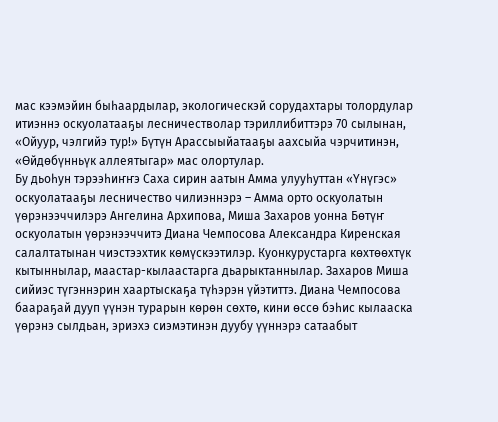мас кээмэйин быһаардылар, экологическэй сорудахтары толордулар итиэннэ оскуолатааҕы лесничестволар тэриллибиттэрэ 70 сылынан, «Ойуур, чэлгийэ тур!» Бүтүн Арассыыйатааҕы аахсыйа чэрчитинэн, «Өйдөбүнньүк аллеятыгар» мас олортулар.
Бу дьоһун тэрээһиҥҥэ Саха сирин аатын Амма улууһуттан «Үнүгэс» оскуолатааҕы лесничество чилиэннэрэ – Амма орто оскуолатын үөрэнээччилэрэ Ангелина Архипова, Миша Захаров уонна Бөтүҥ оскуолатын үөрэнээччитэ Диана Чемпосова Александра Киренская салалтатынан чиэстээхтик көмүскээтилэр. Куонкурустарга көхтөөхтүк кытыннылар, маастар-кылаастарга дьарыктаннылар. Захаров Миша сийиэс түгэннэрин хаартыскаҕа түһэрэн үйэтиттэ. Диана Чемпосова баараҕай дууп үүнэн турарын көрөн сөхтө, кини өссө бэһис кылааска үөрэнэ сылдьан, эриэхэ сиэмэтинэн дуубу үүннэрэ сатаабыт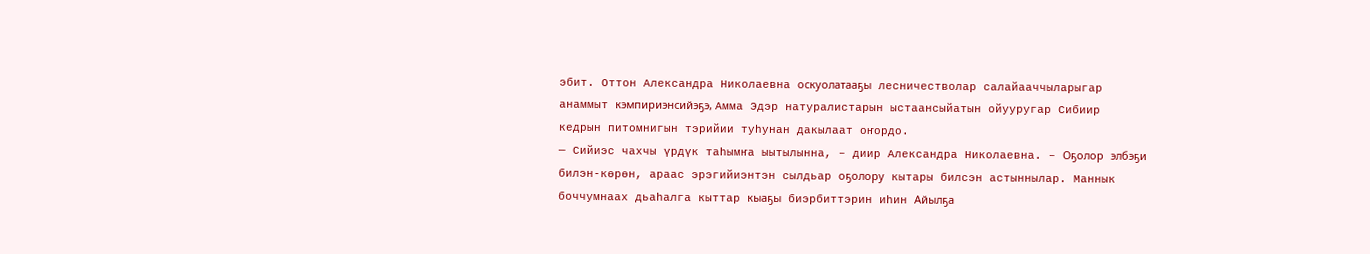эбит. Оттон Александра Николаевна оскуолатааҕы лесничестволар салайааччыларыгар анаммыт кэмпириэнсийэҕэ, Амма Эдэр натуралистарын ыстаансыйатын ойууругар Сибиир кедрын питомнигын тэрийии туһунан дакылаат оҥордо.
— Сийиэс чахчы үрдүк таһымҥа ыытылынна, – диир Александра Николаевна. – Оҕолор элбэҕи билэн-көрөн, араас эрэгийиэнтэн сылдьар оҕолору кытары билсэн астыннылар. Маннык боччумнаах дьаһалга кыттар кыаҕы биэрбиттэрин иһин Айылҕа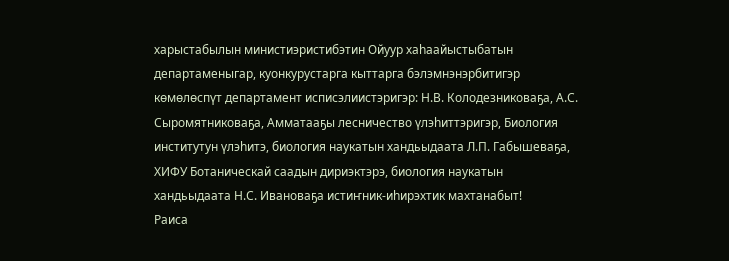харыстабылын министиэристибэтин Ойуур хаһаайыстыбатын департаменыгар, куонкурустарга кыттарга бэлэмнэнэрбитигэр көмөлөспүт департамент исписэлиистэригэр: Н.В. Колодезниковаҕа, А.С. Сыромятниковаҕа, Амматааҕы лесничество үлэһиттэригэр, Биология институтун үлэһитэ, биология наукатын хандьыдаата Л.П. Габышеваҕа, ХИФУ Ботаническай саадын дириэктэрэ, биология наукатын хандьыдаата Н.С. Ивановаҕа истиҥник-иһирэхтик махтанабыт!
Раиса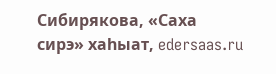Сибирякова, «Саха сирэ» хаһыат, edersaas.ru